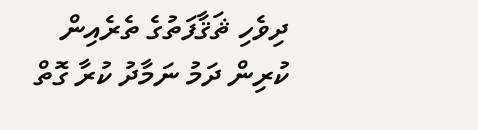ދިވެހި ޘަޤާފަތުގެ ތެރެއިން
ކުރިން ދަމު ނަމާދު ކުރާ ގޮތް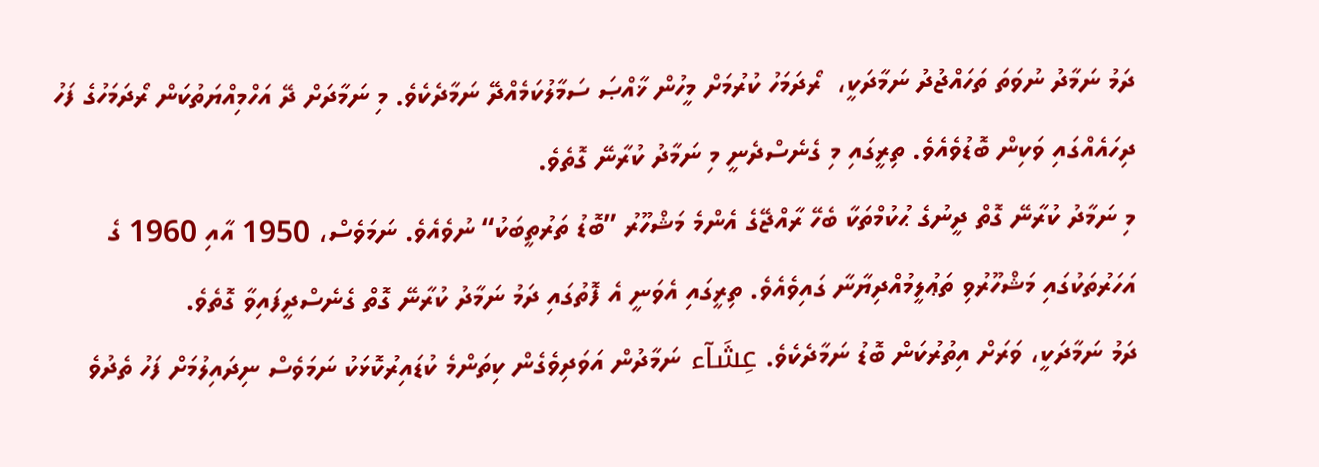ދަމު ނަމާދު ނުވަތަ ތަހައްޖުދު ނަމާދަކީ،  ރޯދަމަހު ކުރުމަށް މީހުން ޚާއްޞަ ސަމާލުކަމެއްދޭ ނަމާދެކެވެ. މި ނަމާދަށް ދޭ އަހްމިއްޔަތުކަން ރޯދަމަހުގެ ފަހު ދިހައެއްގައި ވަކިން ބޮޑުވެއެވެ. ތިރީގައި މި ގެނެސްދެނީ މި ނަމާދު ކުރާނޭ ގޮތެވެ.
މި ނަމާދު ކުރާނޭ ގޮތް ދީނުގެ ޙުކުމްތަކާ ބެހޭ ރާއްޖޭގެ އެންމެ މަޝްހޫރު ”ބޮޑު ތަރުތީބަކު“ ނުވެއެވެ. ނަމަވެސް، 1950 އާއި 1960 ގެ އަހަރުތަކުގައި މަޝްހޫރުވި ތަޢުލީމުއްދިޔާނާ ގައިވެއެވެ. ތިރީގައި އެވަނީ އެ ފޮތުގައި ދަމު ނަމާދު ކުރާނޭ ގޮތް ގެނެސްދީފައިވާ ގޮތެވެ.
ދަމު ނަމާދަކީ، ވަރަށް އިތުރުކަން ބޮޑު ނަމާދެކެވެ. عِشَآء ނަމާދުން އަވަދިވެގެން ކިތަންމެ ކުޑައިރުކޮޅަކު ނަމަވެސް ނިދައިލުމަށް ފަހު ތެދުވެ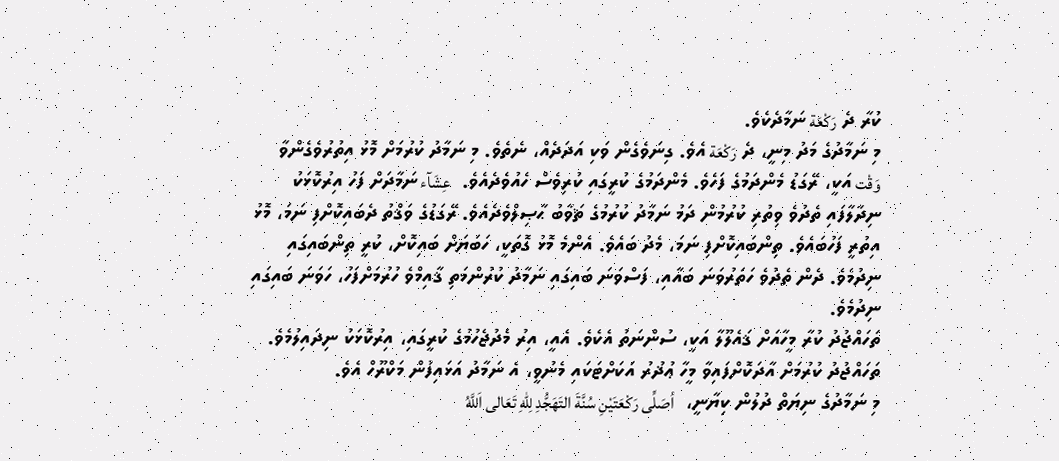ކުރާ ދެ رَكْعَة ނަމާދެކެވެ.
މި ނަމާދުގެ މަދު މިނީ، ދެ رَكْعَة އެވެ. ގިނަވެގެން ވަކި އަދަދެއް، ނެތެވެ. މި ނަމާދު ކުރުމަށް މޮޅު އިތުރުވެގެންވާ وَقْت އަކީ، ރޭގަޑު މެންދަމުގެ ފަހެވެ. މެންދަމުގެ ކުރީގައި ކުރިވެސް ހެއުވެދެއެވެ.  عِشَآء ނަމާދަށް ފަހު އިރުކޮޅަކު ނިދާލާފައި ތެދުވެ ވިތުރި ކުރުމުން ދަމު ނަމާދު ކުރުމުގެ ޘަވާބު ޙާޞިލްވެދެއެވެ. ރޭގަޑުގެ ވަޤްތު ދެބައިކޮށްފި ނަމަ، މޮޅު އިތުރީ ފަހުބައެވެ. ތިންބައިކޮށްފި ނަމަ، މެދު ބައެވެ. އެންމެ މޮޅު ގޮތަކީ، ހަބަޔަށް ބައިކޮށް، ކުރީ ތިންބައިގައި ނިދުމެވެ. ދެން ތެދުވެ ހަތަރުވަނަ ބައާއި، ފަސްވަނަ ބައިގައި ނަމާދު ކުރުންމަތި ޤާއިމްވެ ހުރުމަށްފަހު، ހަވަނަ ބައިގައި ނިދުމެވެ.
ތަހައްޖުދު ކުރާ މީހާއަށް ޤައެލޫލާ އަކީ، ސުންނަތު އެކެވެ. އެއީ، އިރު މެދުޖެހުމުގެ ކުރީގައި، އިރުކޮޅަކު ނިދައިލުމެވެ.
ތަހައްޖުދު ކުރުމަށް އާދަކޮށްފައިވާ މީހާ ޢުޛުރު އަކަށްޓަކައި މެނުވީ، އެ ނަމާދު އަޅައިފުން މަކްރޫހް އެވެ.
މި ނަމާދުގެ ނިޔަތް ދުލުން ކިޔާނީ،  اُصَلِّى رَكْعَتَيْنِ سُنَّةَ التَهَجُّدِ لِلّهِ تَعَالى اَللَّهُ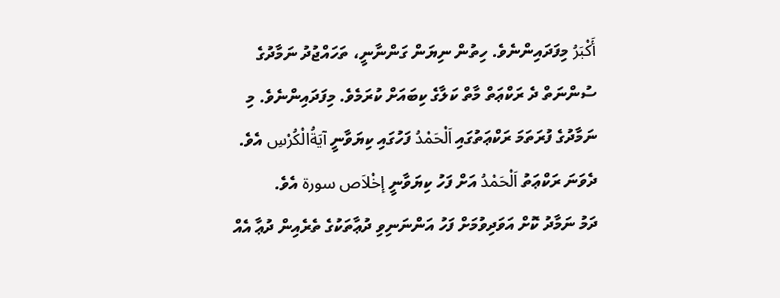أَكْبَرُ މިފަދައިންނެވެ. ހިތުން ނިޔަން ގަންނާނީ، ތަހައްޖުދު ނަމާދުގެ ސުންނަތް ދެ ރަކްޢަތް މާތް ކަލާގެ ކިބައަށް ކުރަމެވެ. މިފަދައިންނެވެ. މި ނަމާދުގެ ފުރަތަމަ ރަކްޢަތުގައި اَلْحَمْدُ ފަހުގައި ކިޔަވާނީ آيَةُالْكُرْسِ އެވެ. ދެވަނަ ރަކްޢަތު اَلْحَمْدُ އަށް ފަހު ކިޔަވާނީ إخْلاَص سورة އެވެ.
ދަމު ނަމާދު ކޮށް އަވަދިވުމަށް ފަހު އަންނަނިވި ދުޢާތަކުގެ ތެރެއިން ދުޢާ އެއް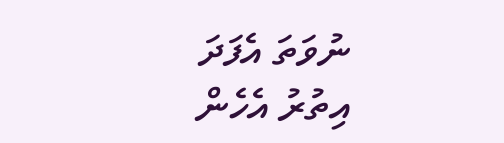ނުވަތަ އެފަދަ އިތުރު އެހެން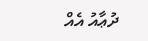ދުޢާއު އެއް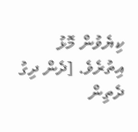ކިޔެވުން މޮޅު އިތުރެވެ. [ދެން ދިގު ދެތިން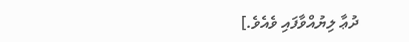ދުޢާ ލިޔުއްވާފައި ވެއެވެ.]